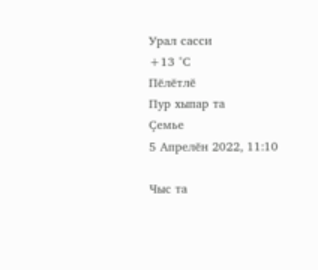Урал сасси
+13 °С
Пӗлӗтлӗ
Пур хыпар та
Çемье
5 Апрелӗн 2022, 11:10

Чыс та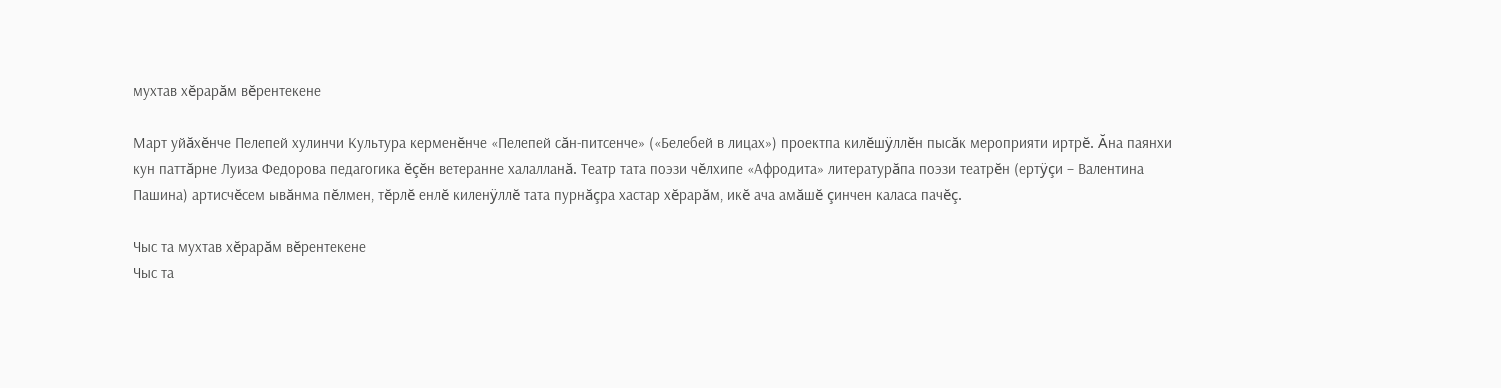мухтав хĕрарăм вĕрентекене

Март уйăхĕнче Пелепей хулинчи Культура керменĕнче «Пелепей сăн-питсенче» («Белебей в лицах») проектпа килĕшÿллĕн пысăк мероприяти иртрĕ. Ăна паянхи кун паттăрне Луиза Федорова педагогика ĕçĕн ветеранне халалланă. Театр тата поэзи чĕлхипе «Афродита» литературăпа поэзи театрĕн (ертÿçи – Валентина Пашина) артисчĕсем ывăнма пĕлмен, тĕрлĕ енлĕ киленÿллĕ тата пурнăçра хастар хĕрарăм, икĕ ача амăшĕ çинчен каласа пачĕç.

Чыс та мухтав хĕрарăм вĕрентекене
Чыс та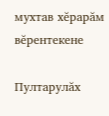мухтав хĕрарăм вĕрентекене

Пултарулăх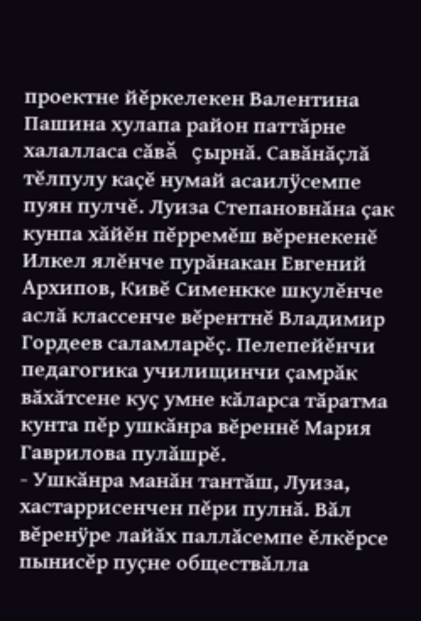проектне йĕркелекен Валентина Пашина хулапа район паттăрне халалласа сăвă çырнă. Савăнăçлă тĕлпулу каçĕ нумай асаилÿсемпе пуян пулчĕ. Луиза Степановнăна çак кунпа хăйĕн пĕрремĕш вĕренекенĕ Илкел ялĕнче пурăнакан Евгений Архипов, Кивĕ Сименкке шкулĕнче аслă классенче вĕрентнĕ Владимир Гордеев саламларĕç. Пелепейĕнчи педагогика училищинчи çамрăк вăхăтсене куç умне кăларса тăратма кунта пĕр ушкăнра вĕреннĕ Мария Гаврилова пулăшрĕ.
- Ушкăнра манăн тантăш, Луиза, хастаррисенчен пĕри пулнă. Вăл вĕренÿре лайăх паллăсемпе ĕлкĕрсе пынисĕр пуçне обществăлла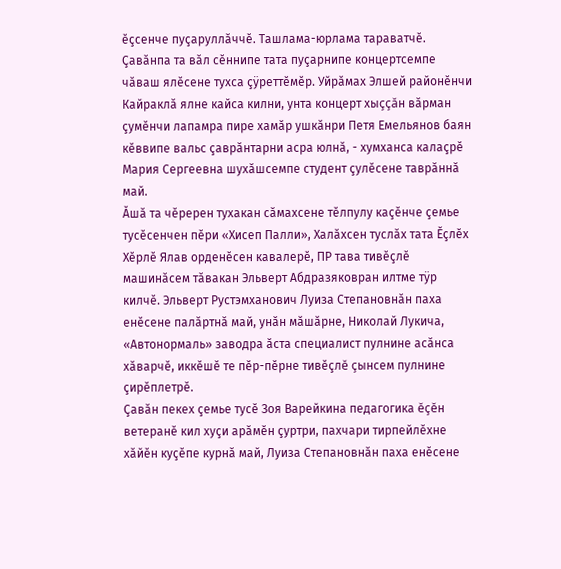ĕçсенче пуçаруллăччĕ. Ташлама-юрлама тараватчĕ. Çавăнпа та вăл сĕннипе тата пуçарнипе концертсемпе чăваш ялĕсене тухса çÿреттĕмĕр. Уйрăмах Элшей районĕнчи Кайраклă ялне кайса килни, унта концерт хыççăн вăрман çумĕнчи лапамра пире хамăр ушкăнри Петя Емельянов баян кĕввипе вальс çаврăнтарни асра юлнă, - хумханса калаçрĕ Мария Сергеевна шухăшсемпе студент çулĕсене таврăннă май.
Ăшă та чĕререн тухакан сăмахсене тĕлпулу каçĕнче çемье тусĕсенчен пĕри «Хисеп Палли», Халăхсен туслăх тата Ĕçлĕх Хĕрлĕ Ялав орденĕсен кавалерĕ, ПР тава тивĕçлĕ машинăсем тăвакан Эльверт Абдразяковран илтме тÿр килчĕ. Эльверт Рустэмханович Луиза Степановнăн паха енĕсене палăртнă май, унăн мăшăрне, Николай Лукича, «Автонормаль» заводра ăста специалист пулнине асăнса хăварчĕ, иккĕшĕ те пĕр-пĕрне тивĕçлĕ çынсем пулнине çирĕплетрĕ.
Çавăн пекех çемье тусĕ Зоя Варейкина педагогика ĕçĕн ветеранĕ кил хуçи арăмĕн çуртри, пахчари тирпейлĕхне хăйĕн куçĕпе курнă май, Луиза Степановнăн паха енĕсене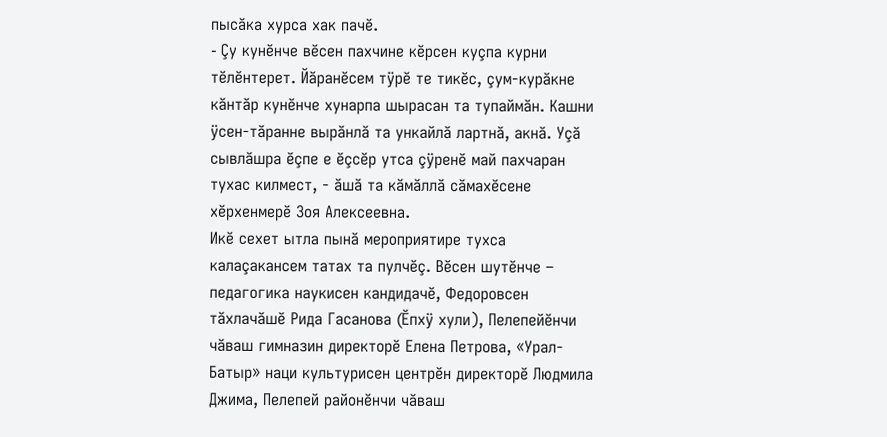пысăка хурса хак пачĕ.
- Çу кунĕнче вĕсен пахчине кĕрсен куçпа курни тĕлĕнтерет. Йăранĕсем тÿрĕ те тикĕс, çум-курăкне кăнтăр кунĕнче хунарпа шырасан та тупаймăн. Кашни ÿсен-тăранне вырăнлă та ункайлă лартнă, акнă. Уçă сывлăшра ĕçпе е ĕçсĕр утса çÿренĕ май пахчаран тухас килмест, - ăшă та кăмăллă сăмахĕсене хĕрхенмерĕ Зоя Алексеевна.
Икĕ сехет ытла пынă мероприятире тухса калаçакансем татах та пулчĕç. Вĕсен шутĕнче – педагогика наукисен кандидачĕ, Федоровсен тăхлачăшĕ Рида Гасанова (Ĕпхÿ хули), Пелепейĕнчи чăваш гимназин директорĕ Елена Петрова, «Урал-Батыр» наци культурисен центрĕн директорĕ Людмила Джима, Пелепей районĕнчи чăваш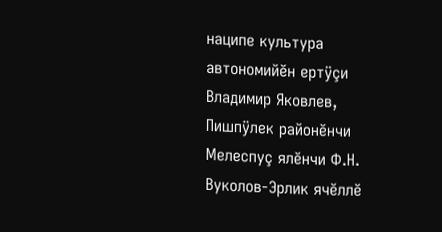наципе культура автономийĕн ертÿçи Владимир Яковлев, Пишпÿлек районĕнчи Мелеспуç ялĕнчи Ф.Н. Вуколов-Эрлик ячĕллĕ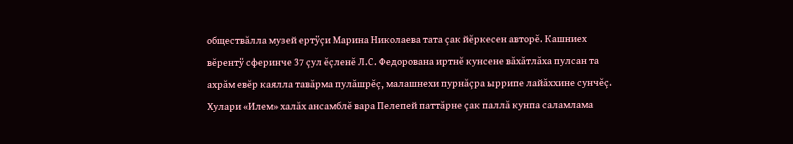обществăлла музей ертÿçи Марина Николаева тата çак йĕркесен авторĕ. Кашниех вĕрентÿ сферинче 37 çул ĕçленĕ Л.С. Федорована иртнĕ кунсене вăхăтлăха пулсан та ахрăм евĕр каялла тавăрма пулăшрĕç, малашнехи пурнăçра ыррипе лайăххине сунчĕç.
Хулари «Илем» халăх ансамблĕ вара Пелепей паттăрне çак паллă кунпа саламлама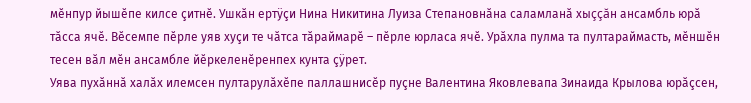мĕнпур йышĕпе килсе çитнĕ. Ушкăн ертÿçи Нина Никитина Луиза Степановнăна саламланă хыççăн ансамбль юрă тăсса ячĕ. Вĕсемпе пĕрле уяв хуçи те чăтса тăраймарĕ – пĕрле юрласа ячĕ. Урăхла пулма та пултараймасть, мĕншĕн тесен вăл мĕн ансамбле йĕркеленĕренпех кунта çÿрет.
Уява пухăннă халăх илемсен пултарулăхĕпе паллашнисĕр пуçне Валентина Яковлевапа Зинаида Крылова юрăçсен,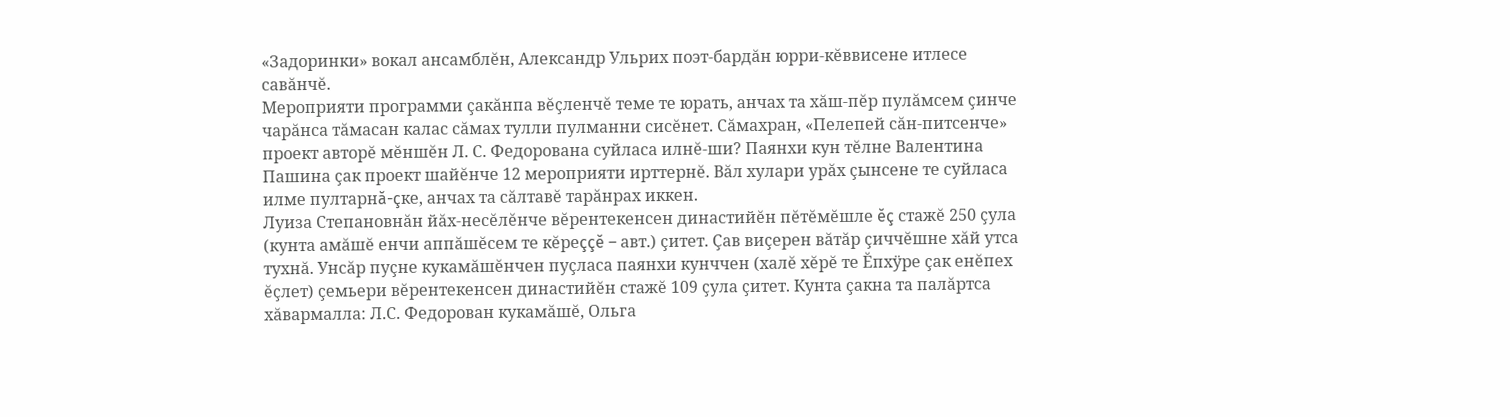«Задоринки» вокал ансамблĕн, Александр Ульрих поэт-бардăн юрри-кĕввисене итлесе савăнчĕ.
Мероприяти программи çакăнпа вĕçленчĕ теме те юрать, анчах та хăш-пĕр пулăмсем çинче чарăнса тăмасан калас сăмах тулли пулманни сисĕнет. Сăмахран, «Пелепей сăн-питсенче» проект авторĕ мĕншĕн Л. С. Федорована суйласа илнĕ-ши? Паянхи кун тĕлне Валентина Пашина çак проект шайĕнче 12 мероприяти ирттернĕ. Вăл хулари урăх çынсене те суйласа илме пултарнă-çке, анчах та сăлтавĕ тарăнрах иккен.
Луиза Степановнăн йăх-несĕлĕнче вĕрентекенсен династийĕн пĕтĕмĕшле ĕç стажĕ 250 çула (кунта амăшĕ енчи аппăшĕсем те кĕреççĕ – авт.) çитет. Çав виçерен вăтăр çиччĕшне хăй утса тухнă. Унсăр пуçне кукамăшĕнчен пуçласа паянхи кунччен (халĕ хĕрĕ те Ĕпхÿре çак енĕпех ĕçлет) çемьери вĕрентекенсен династийĕн стажĕ 109 çула çитет. Кунта çакна та палăртса хăвармалла: Л.С. Федорован кукамăшĕ, Ольга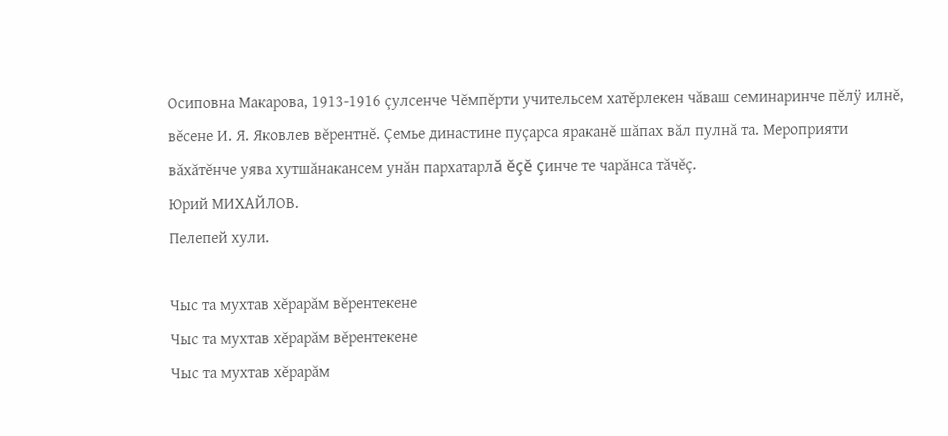Осиповна Макарова, 1913-1916 çулсенче Чĕмпĕрти учительсем хатĕрлекен чăваш семинаринче пĕлÿ илнĕ, вĕсене И. Я. Яковлев вĕрентнĕ. Çемье династине пуçарса яраканĕ шăпах вăл пулнă та. Мероприяти вăхăтĕнче уява хутшăнакансем унăн пархатарлă ĕçĕ çинче те чарăнса тăчĕç.
Юрий МИХАЙЛОВ.
Пелепей хули.

Чыс та мухтав хĕрарăм вĕрентекене
Чыс та мухтав хĕрарăм вĕрентекене
Чыс та мухтав хĕрарăм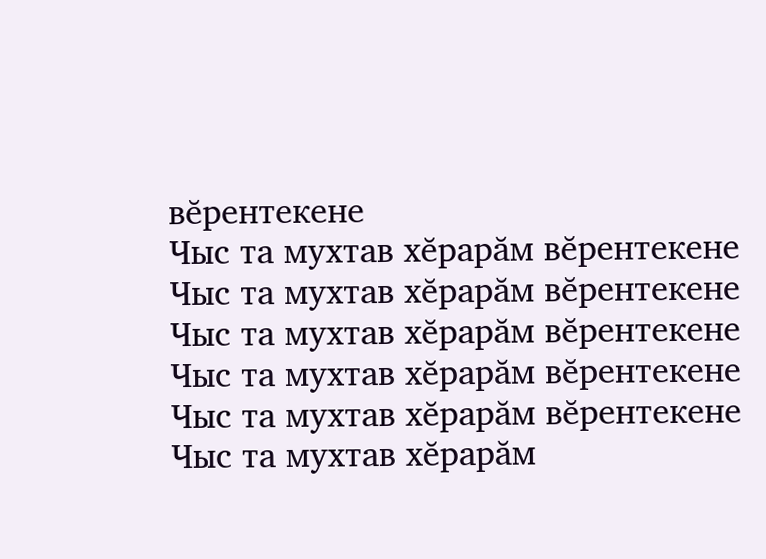вĕрентекене
Чыс та мухтав хĕрарăм вĕрентекене
Чыс та мухтав хĕрарăм вĕрентекене
Чыс та мухтав хĕрарăм вĕрентекене
Чыс та мухтав хĕрарăм вĕрентекене
Чыс та мухтав хĕрарăм вĕрентекене
Чыс та мухтав хĕрарăм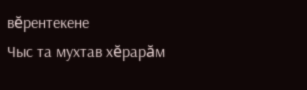вĕрентекене
Чыс та мухтав хĕрарăм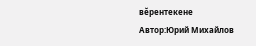вĕрентекене
Автор:Юрий Михайлов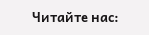Читайте нас: